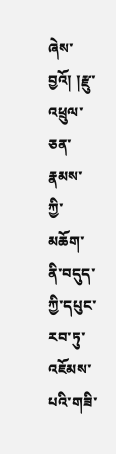ཞེས་བྱའོ། །རྫུ་འཕྲུལ་ཅན་རྣམས་ཀྱི་མཆོག་ནི་བདུད་ཀྱི་དཔུང་རབ་ཏུ་འཇོམས་པའི་གཟི་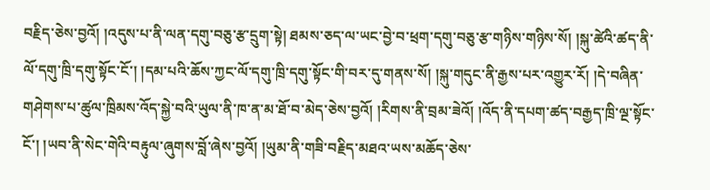བརྗིད་ཅེས་བྱའོ། །འདུས་པ་ནི་ལན་དགུ་བཅུ་རྩ་དྲུག་སྟེ། ཐམས་ཅད་ལ་ཡང་བྱེ་བ་ཕྲག་དགུ་བཅུ་རྩ་གཉིས་གཉིས་སོ། །སྐུ་ཚེའི་ཚད་ནི་ལོ་དགུ་ཁྲི་དགུ་སྟོང་ངོ་། །དམ་པའི་ཆོས་ཀྱང་ལོ་དགུ་ཁྲི་དགུ་སྟོང་གི་བར་དུ་གནས་སོ། །སྐུ་གདུང་ནི་རྒྱས་པར་འགྱུར་རོ། །དེ་བཞིན་གཤེགས་པ་ཚུལ་ཁྲིམས་འོད་སྐྱེ་བའི་ཡུལ་ནི་ཁ་ན་མ་ཐོ་བ་མེད་ཅེས་བྱའོ། །རིགས་ནི་བྲམ་ཟེའོ། །འོད་ནི་དཔག་ཚད་བརྒྱད་ཁྲི་ལྔ་སྟོང་ངོ་། །ཡབ་ནི་སེང་གེའི་བརྟུལ་ཞུགས་བློ་ཞེས་བྱའོ། །ཡུམ་ནི་གཟི་བརྗིད་མཐའ་ཡས་མཆོད་ཅེས་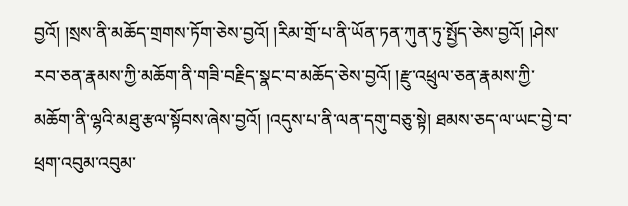བྱའོ། །སྲས་ནི་མཆོད་གྲགས་ཏོག་ཅེས་བྱའོ། །རིམ་གྲོ་པ་ནི་ཡོན་ཏན་ཀུན་ཏུ་སྤྱོད་ཅེས་བྱའོ། །ཤེས་རབ་ཅན་རྣམས་ཀྱི་མཆོག་ནི་གཟི་བརྗིད་སྣང་བ་མཆོད་ཅེས་བྱའོ། །རྫུ་འཕྲུལ་ཅན་རྣམས་ཀྱི་མཆོག་ནི་ལྷའི་མཐུ་རྩལ་སྟོབས་ཞེས་བྱའོ། །འདུས་པ་ནི་ལན་དགུ་བཅུ་སྟེ། ཐམས་ཅད་ལ་ཡང་བྱེ་བ་ཕྲག་འབུམ་འབུམ་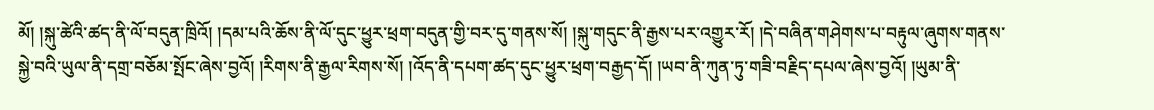མོ། །སྐུ་ཚེའི་ཚད་ནི་ལོ་བདུན་ཁྲིའོ། །དམ་པའི་ཆོས་ནི་ལོ་དུང་ཕྱུར་ཕྲག་བདུན་གྱི་བར་དུ་གནས་སོ། །སྐུ་གདུང་ནི་རྒྱས་པར་འགྱུར་རོ། །དེ་བཞིན་གཤེགས་པ་བརྟུལ་ཞུགས་གནས་སྐྱེ་བའི་ཡུལ་ནི་དགྲ་བཅོམ་སྤོང་ཞེས་བྱའོ། །རིགས་ནི་རྒྱལ་རིགས་སོ། །འོད་ནི་དཔག་ཚད་དུང་ཕྱུར་ཕྲག་བརྒྱད་དོ། །ཡབ་ནི་ཀུན་ཏུ་གཟི་བརྗིད་དཔལ་ཞེས་བྱའོ། །ཡུམ་ནི་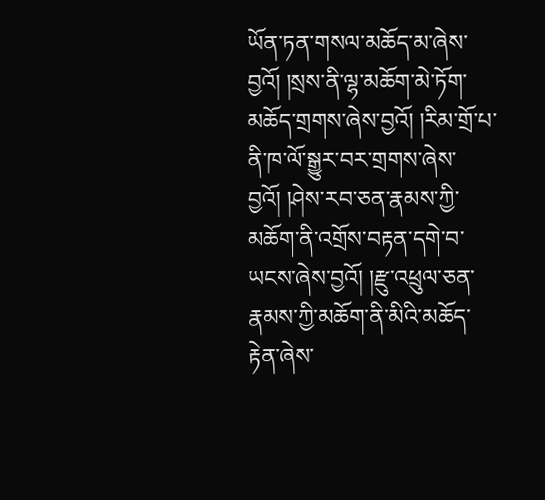ཡོན་ཏན་གསལ་མཆོད་མ་ཞེས་བྱའོ། །སྲས་ནི་ལྷ་མཆོག་མེ་ཏོག་མཆོད་གྲགས་ཞེས་བྱའོ། །རིམ་གྲོ་པ་ནི་ཁ་ལོ་སྒྱུར་བར་གྲགས་ཞེས་བྱའོ། །ཤེས་རབ་ཅན་རྣམས་ཀྱི་མཆོག་ནི་འགྲོས་བརྟན་དགེ་བ་ཡངས་ཞེས་བྱའོ། །རྫུ་འཕྲུལ་ཅན་རྣམས་ཀྱི་མཆོག་ནི་མིའི་མཆོད་རྟེན་ཞེས་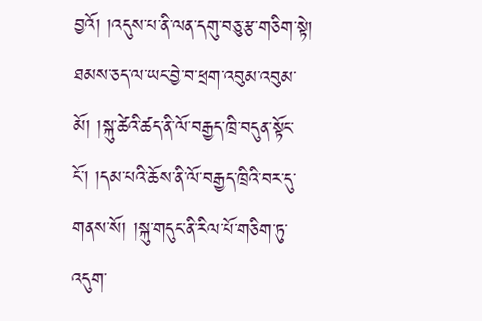བྱའོ། །འདུས་པ་ནི་ལན་དགུ་བཅུ་རྩ་གཅིག་སྟེ། ཐམས་ཅད་ལ་ཡང་བྱེ་བ་ཕྲག་འབུམ་འབུམ་མོ། །སྐུ་ཚེའི་ཚད་ནི་ལོ་བརྒྱད་ཁྲི་བདུན་སྟོང་ངོ་། །དམ་པའི་ཆོས་ནི་ལོ་བརྒྱད་ཁྲིའི་བར་དུ་གནས་སོ། །སྐུ་གདུང་ནི་རིལ་པོ་གཅིག་ཏུ་འདུག་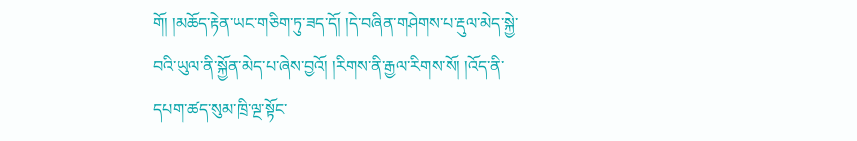གོ། །མཆོད་རྟེན་ཡང་གཅིག་ཏུ་ཟད་དོ། །དེ་བཞིན་གཤེགས་པ་རྡུལ་མེད་སྐྱེ་བའི་ཡུལ་ནི་སྐྱོན་མེད་པ་ཞེས་བྱའོ། །རིགས་ནི་རྒྱལ་རིགས་སོ། །འོད་ནི་དཔག་ཚད་སུམ་ཁྲི་ལྔ་སྟོང་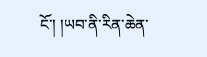ངོ་། །ཡབ་ནི་རིན་ཆེན་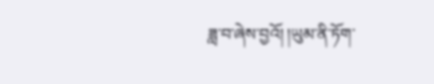ཟླ་བ་ཞེས་བྱའོ། །ཡུམ་ནི་ཏོག་